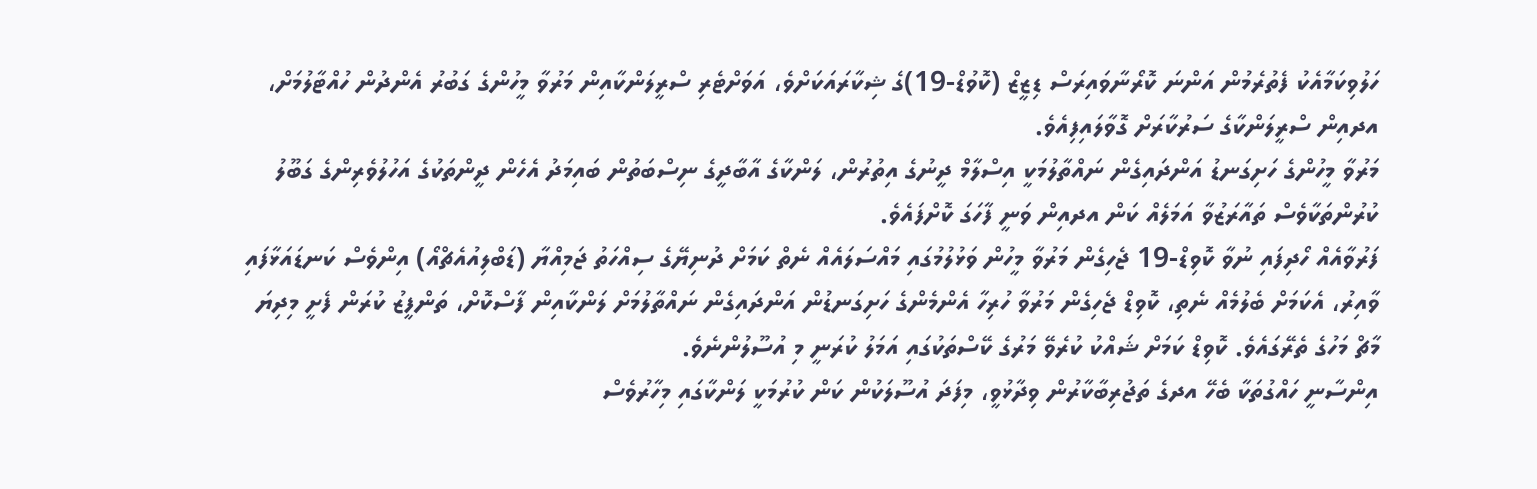ހަލުވިކަމާއެކު ފެތުރެމުން އަންނަ ކޮރޯނާވައިރަސް ޑިޒީޒް (ކޮވުޑް-19)ގެ ޝިކާރައަކަށްވެ، އަވަށްޓެރި ސްރީލަންކާއިން މަރުވާ މީހުންގެ ގަބުރު އެންދުން ހުއްޓާލުމަށް، އދއިން ސްރީލަންކާގެ ސަރުކާރަށް ގޮވާލައިފިއެވެ.
މަރުވާ މީހުންގެ ހަށިގަނޑު އަންދައިގެން ނައްތާލުމަކީ އިސްލާމް ދީނުގެ އިތުރުން، ލަންކާގެ އާބާދީގެ ނިސްބަތުން ބައިމަދު އެހެން ދީންތަކުގެ އަހުލުވެރިންގެ ގަބޫލު ކުރުންތަކާވެސް ތައާރަޒުވާ އަމަލެއް ކަން އދއިން ވަނީ ފާހަގަ ކޮށްފައެވެ.
ފަރުވާއެއް ހޯދިފައި ނުވާ ކޮވިޑް-19 ޖެހިގެން މަރުވާ މީހުން ވަޅުލުމުގައި މައްސަލައެއް ނެތް ކަމަށް ދުނިޔޭގެ ސިއްހަތު ޖަމިއްޔާ (ޑަބްލިއުއެޗްއޯ) އިންވެސް ކަނޑައަޅާފައި ވާއިރު، އެކަމަށް ބެލުމެއް ނެތި، ކޮވިޑް ޖެހިގެން މަރުވާ ހުރިހާ އެންމެންގެ ހަށިގަނޑުން އަންދައިގެން ނައްތާލުމަށް ލަންކާއިން ފާސްކޮށް، ތަންފީޒު ކުރަން ފެށީ މިދިޔަ މާޗް މަހުގެ ތެރޭގައެވެ. ކޮވިޑް ކަމަށް ޝައްކު ކުރެވޭ މަރުގެ ކޭސްތަކުގައި އަމަލު ކުރަނީ މި އުސޫލުންނެވެ.
އިންސާނީ ހައްގުތަކާ ބެހޭ އދގެ ތަޖުރިބާކާރުން ވިދާޅުވީ، މިފަދަ އުސޫލަކުން ކަން ކުރުމަކީ ލަންކާގައި މިހާރުވެސް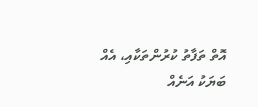އޮތް ތަފާތު ކުރުންތަކާއި، އެއް ބަޔަކު އަނެއް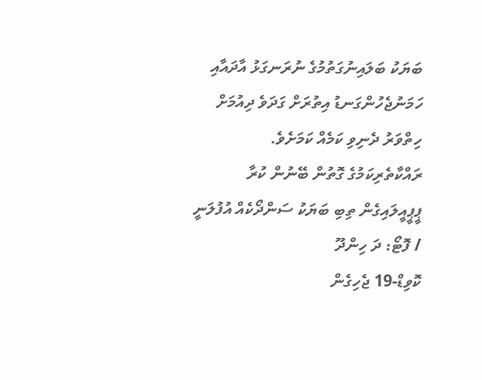ބަޔަކު ބަލައިނުގަތުމުގެ ނުރަނގަޅު އާދައާއި ހަމަނުޖެހުންގަނޑު އިތުރަށް ގަދަވެ ދިއުމަށް ހިތްވަރު ދެނިވި ކަމެއް ކަމަށެވެ.
ރައްކާތެރިކަމުގެ ގޮތުން ބޭނުން ކުރާ ޕީޕީއީލައިގެން ތިބި ބަޔަކު ސަންދޯކެއް އުފުލަނީ / ފޮޓޯ: ދަ ހިންދޫ
ކޮވިޑް-19 ޖެހިގެން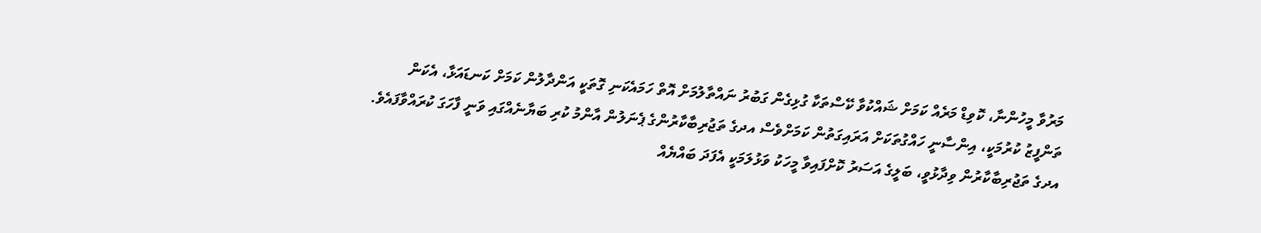މަރުވާ މީހުންނާ، ކޮވިޑް މަރެއް ކަމަށް ޝައްކުވާ ކޭސްތަކާ ގުޅިގެން ގަބުރު ނައްތާލުމަށް އޮތް ހަމައެކަނި ގޮތަކީ އަންދާލުން ކަމަށް ކަނޑައަޅާ، އެކަން ތަންފީޒު ކުރުމަކީ، އިންސާނީ ހައްގުތަކަށް އަރައިގަތުން ކަމަށްވެސް އދގެ ތަޖުރިބާކާރުންގެ ޕެނަލުން އާންމު ކުރި ބަޔާނެއްގައި ވަނީ ފާހަގަ ކުރައްވާފައެވެ.
އދގެ ތަޖުރިބާކާރުން ވިދާޅުވީ، ބަލީގެ އަސަރު ކޮށްފައިވާ މީހަކު ވަޅުލަމަކީ އެފަދަ ބައްޔެއް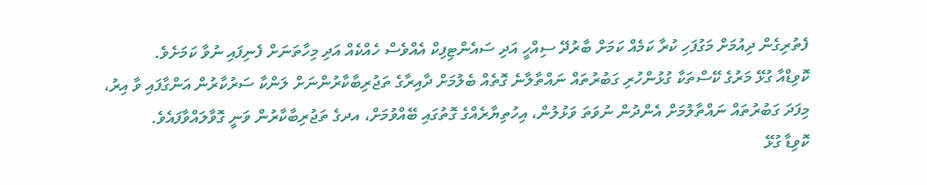ފެތުރިގެން ދިއުމަށް މަގުފަހި ކުރާ ކަމެއް ކަމަށް ބާރުދޭ ސިއްހީ އަދި ސައެންޓިފިކް އެއްވެސް ހެއްކެއް އަދި މިހާތަނަށް ފެނިފައި ނުވާ ކަމަށެވެ.
ކޮވިޑްއާ ގުޅޭ މަރުގެ ކޭސްތަކާ ގުޅުންހުރި ގަބުރުތައް ނައްތާލާނެ ގޮތެއް ބެލުމަށް ދާއިރާގެ ތަޖުރިބާކާރުންނަށް ލަންކާ ސަރުކާރުން އަންގާފައި ވާ އިރު، މިފަދަ ގަބުރުތައް ނައްތާލުމަށް އެންދުން ނުވަތަ ވަޅުލުން، އިހުތިޔާރެއްގެ ގޮތުގައި ބޭއްވުމަށް، އދގެ ތަޖުރިބާކާރުން ވަނީ ގޮވާލައްވާފައެވެ.
ކޮވިޑާ ގުޅޭ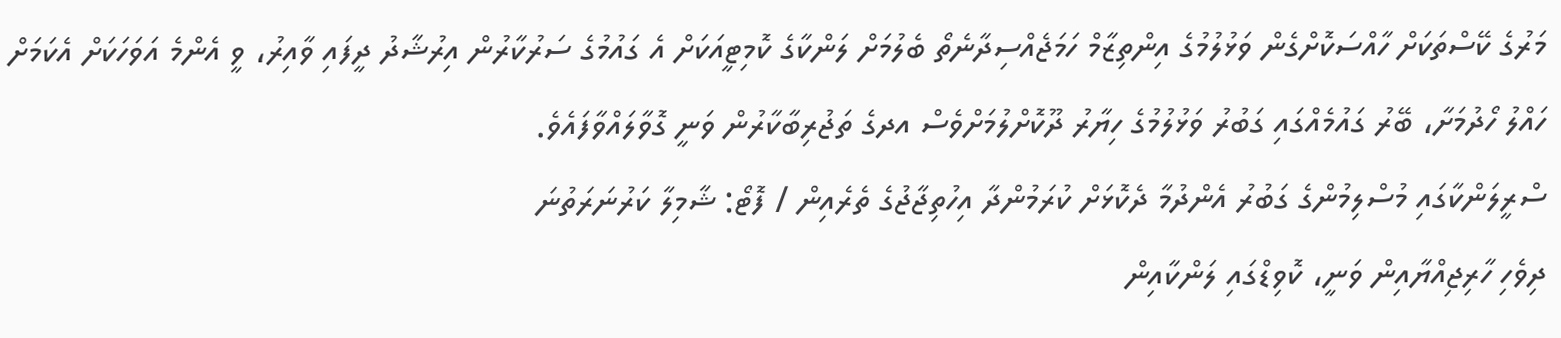މަރުގެ ކޭސްތަކަށް ހާއްސަކޮށްގެން ވަޅުލުމުގެ އިންތިޒާމް ހަމަޖެއްސިދާނެތޯ ބެލުމަށް ލަންކާގެ ކޮމިޓީއަކަށް އެ ގައުމުގެ ސަރުކާރުން އިރުޝާދު ދީފައި ވާއިރު، ވީ އެންމެ އަވަހަކަށް އެކަމަށް ހައްލު ހޯދުމަށާ، ބޭރު ގައުމެއްގައި ގަބުރު ވަޅުލުމުގެ ހިޔާރު ދޫކޮށްލުމަށްވެސް އދގެ ތަޖުރިބާކާރުން ވަނީ ގޮވާލައްވާފައެވެ.
ސްރީލަންކާގައި މުސްލިމުންގެ ގަބުރު އެންދުމާ ދެކޮޅަށް ކުރަމުންދާ އިހުތިޖާޖުގެ ތެރެއިން / ފޮޓޯ: ޝާމިލާ ކަރުނަރަތުނަ
ދިވެހި ހާރިޖިއްޔާއިން ވަނީ، ކޮވިޑްގައި ލަންކާއިން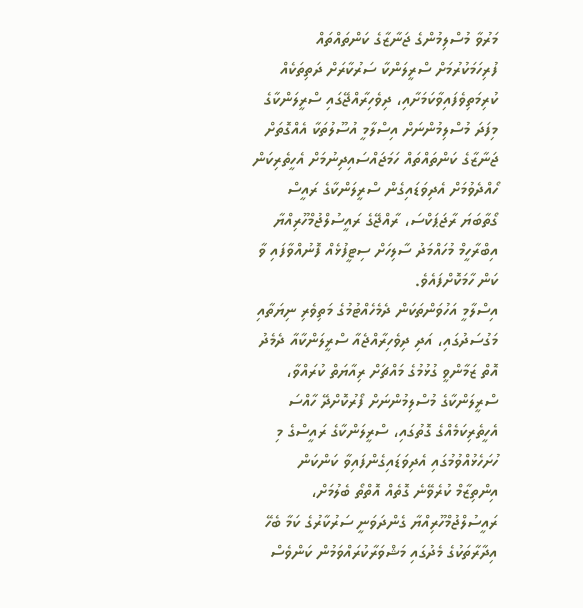މަރުވާ މުސްލިމުންގެ ޖަނާޒާގެ ކަންތައްތައް ފުރިހަމަކުރުމަށް ސްރީލަންކާ ސަރުކާރަށް ދަތިތަކެއް ކުރިމަތިވެފައިވާކަމަށާއި، ދިވެހިރާއްޖޭގައި ސްރީލަންކާގެ މިފަދަ މުސްލިމުންނަށް އިސްލާމީ އުސޫލުތަކާ އެއްގޮތަށް ޖަނާޒާގެ ކަންތައްތައް ހަމަޖައްސައިދިނުމަށް އެހީތެރިކަން ހޯއްދެވުމަށް އެދިވަޑައިގެން ސްރީލަންކާގެ ރައީސް ގޯތާބަޔަ ރާޖަޕަކްސަ، ރާއްޖޭގެ ރައީސުލްޖުމްހޫރިއްޔާ އިބްރާހީމް މުހައްމަދު ސާލިހަށް ސިޓީފުޅެއް ފޮނުއްވާފައި ވާ ކަން ހާމަކޮށްފައެވެ.
އިސްލާމީ އަހުވަންތަކަން ދެމެހެއްޓުމުގެ މަތިވެރި ނިޔަތާއި މަގުސަދުގައި، އަދި ދިވެހިރާއްޖެއާ ސްރީލަންކާއާ ދެމެދު އޮތް ޒަމާންވީ ގުޅުމުގެ މައްޗަށް ރިއާޔަތް ކުރައްވާ، ސްރީލަންކާގެ މުސްލިމުންނަށް ފޯރުކޮށްދޭ ހާއްސަ އެހީތެރިކަމެއްގެ ގޮތުގައި، ސްރީލަންކާގެ ރައީސްގެ މި ހުށަހެޅުއްވުމުގައި އެދިވަޑައިގެންފައިވާ ކަންކަން އިންތިޒާމް ކުރެވޭނެ ގޮތެއް އޮތްތޯ ބެލުމަށް، ރައީސުލްޖުމްހޫރިއްޔާ ގެންދަވަނީ ސަރުކާރުގެ ކަމާ ބެހޭ އިދާރާތަކުގެ މެދުގައި މަޝްވަރާކުރައްވަމުން ކަންވެސް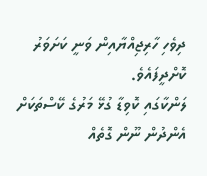ދިވެހި ހާރިޖިއްޔާއިން ވަނީ ކަށަވަރު ކޮށްދީފައެވެ.
ލަންކާގައި ކޮވިޑާ ގުޅޭ މަރުގެ ކޭސްތަކަށް އެންދުން ނޫން ގޮތެއް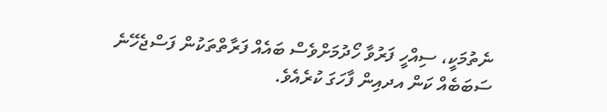ނެތުމަކީ، ސިއްހީ ފަރުވާ ހޯދުމަށްވެސް ބައެއް ފަރާތްތަކުން ފަސްޖެހޭނެ ސަބަބެއް ކަން އދއިން ފާހަގަ ކުރެއެވެ.